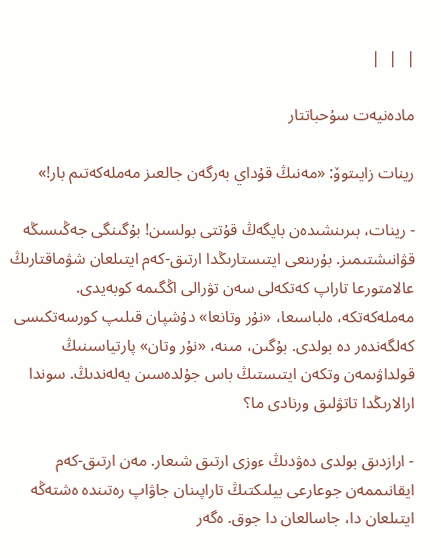|  |  |

مادەنيەت سۇحباتتار

رينات زايىتوۆ: «مەنىڭ قۇداي بەرگەن جالعىز مەملەكەتىم بار!»

- رينات، بىرىنشىدەن بايگەڭ قۇتتى بولسىن! بۇگىنگى جەڭىسىڭە قۋانىشتىمىز. بۇرىنعى ايتىستارىڭدا ارتىق-كەم ايتىلعان شۋماقتارىڭ عالامتورعا تاراپ كەتكەلى سەن تۋرالى اڭگىمە كوبەيدى. مەملەكەتكە، ەلباسىعا، «نۇر وتانعا» دۇشپان قىلىپ كورسەتكىسى كەلگەندەر دە بولدى. بۇگىن، مىنە، «نۇر وتان» پارتياسىنىڭ قولداۋىمەن وتكەن ايتىستىڭ باس جۇلدەسىن يەلەندىڭ. سوندا ارالارىڭدا تاتۋلىق ورنادى ما؟

- ارازدىق بولدى دەۋدىڭ ءوزى ارتىق شىعار. مەن ارتىق-كەم ايقانىممەن جوعارعى بيلىكتىڭ تاراپىنان جاۋاپ رەتىندە ەشتەڭە ايتىلعان دا، جاسالعان دا جوق. ەگەر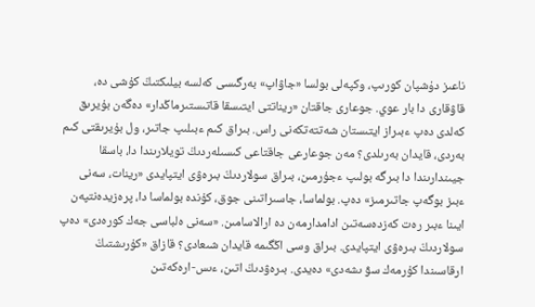ناعىز دۇشپان كورىپ، وكپەلى بولسا «جاۋاپ» بەرگىسى كەلسە بيلىكتىڭ كۇشى دە، قاۋقارى دا بار عوي. جوعارى جاقتان «ريناتتى ايتىسقا قاتىستىرماڭدار» دەگەن بۇيرىق كەلدى دەپ ءبىراز ايتىستان شەتتەتكەنى راس. بىراق كىم ءبىلىپ جاتىر، ول بۇيرىقتى كىم بەردى، قايدان بەرىلدى؟ مەن جوعارعى جاقتاعى كىسىلەردىڭ تويلارىندا دا، باسقا جيىندارىندا دا بىرگە بولىپ ءجۇرمىن، بىراق سولاردىڭ بىرەۋى ايتپايدى «رينات، سەنى ءبىز بوگەپ جاتىرمىز» دەپ. بولماسا، جاسىراتىنى جوق، كۇندە بولماسا دا، پرەزيدەنتپەن ايىنا ءبىر رەت كەزدەسەتىن ادامدارمەن دە ارالاسامىن. «سەنى ەلباسى جەك كورەدى» دەپ سولاردىڭ بىرەۋى ايتپايدى. بىراق وسى اڭگىمە قايدان شىعادى؟ قازاق «كۇرىشتىڭ ارقاسىندا كۇرمەك سۋ ىشەدى» دەيدى. بىرەۋدىڭ اتىن، ءىس-ارەكەتىن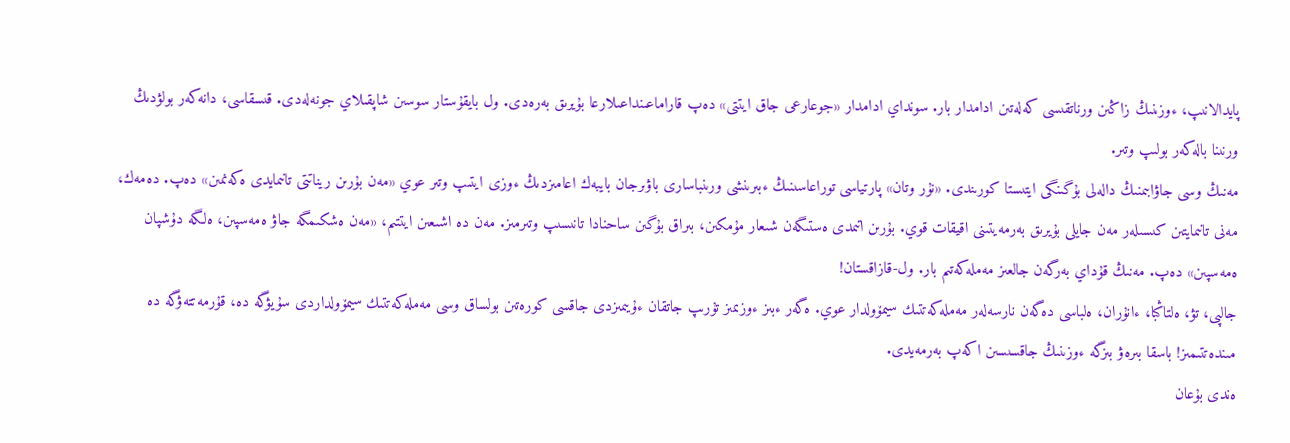پايدالانىپ، ءوزىنىڭ زاڭىن ورناتقىسى كەلەتىن ادامدار بار. سونداي ادامدار «جوعارعى جاق ايتتى» دەپ قاراماعىنداعىلارعا بۇيرىق بەرەدى. ول بايقۇستار سوسىن شاپقىلاي جونەلەدى. قىسقاسى، دانەكەر بولۋدىڭ ورنىنا بالەكەر بولىپ وتىر.
مەنىڭ وسى جاۋابىمنىڭ دالەلى بۇگىنگى ايتىستا كورىندى. «نۇر وتان» پارتياسى توراعاسىنىڭ ءبىرىنشى ورىنباسارى باۋىرجان بايبەك اعامىزدىڭ ءوزى ايتىپ وتىر عوي «مەن بۇرىن ريناتتى تانىمايدى ەكەنمىن» دەپ. دەمەك، مەنى تانىمايتىن كىسىلەر مەن جايلى بۇيرىق بەرمەيتىنى اقيقات قوي. بۇرىن اتىمدى ەستىگەن شىعار مۇمكىن، بىراق بۇگىن ساحنادا تانىسىپ وتىرمىز. مەن دە اشىعىن ايتتىم، «مەن ەشكىمگە جاۋ ەمەسپىن، ەلگە دۇشپان ەمەسپىن» دەپ. مەنىڭ قۇداي بەرگەن جالعىز مەملەكەتىم بار. ول-قازاقستان!
جالپى، تۋ، ەلتاڭبا، ءانۇران، ەلباسى دەگەن نارسەلەر مەملەكەتتىك سيمۆولدار عوي. ەگەر ءبىز ءوزىمىز تۇرىپ جاتقان ءۇيىمىزدى جاقسى كورەتىن بولساق وسى مەملەكەتتىك سيمۆولداردى سۇيۋگە دە، قۇرمەتتەۋگە دە مىندەتتىمىز! باسقا بىرەۋ بىزگە ءوزىنىڭ جاقسىسىن اكەپ بەرمەيدى.
ەندى بۇعان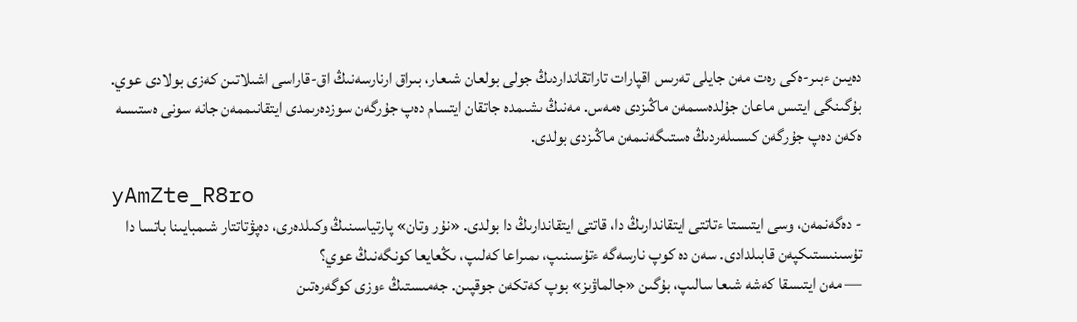دەيىن ءبىر-ەكى رەت مەن جايلى تەرىس اقپارات تاراتقانداردىڭ جولى بولعان شىعار، بىراق ارنارسەنىڭ اق-قاراسى اشىلاتىن كەزى بولادى عوي.
بۇگىنگى ايتىس ماعان جۇلدەسىمەن ماڭىزدى ەمەس. مەنىڭ ىشىمدە جاتقان ايتسام دەپ جۇرگەن سوزدەرىمدى ايتقانىممەن جانە سونى ەستىسە ەكەن دەپ جۇرگەن كىسىلەردىڭ ەستىگەنىمەن ماڭىزدى بولدى.

yAmZte_R8ro
- دەگەنمەن، وسى ايتىستا ءتاتتى ايتقاندارىڭ دا، قاتتى ايتقاندارىڭ دا بولدى. «نۇر وتان» پارتياسىنىڭ وكىلدەرى، دەپۋتاتتار شىمبايىنا باتسا دا تۇسىنىستىكپەن قابىلدادى. سەن دە كوپ نارسەگە ءتۇسىنىپ، ىمىراعا كەلىپ، ىڭعايعا كونگەنىڭ عوي؟
— مەن ايتىسقا كەشە شىعا سالىپ، بۇگىن «جالماۋىز» بوپ كەتكەن جوقپىن. جەمىستىڭ ءوزى كوگەرەتىن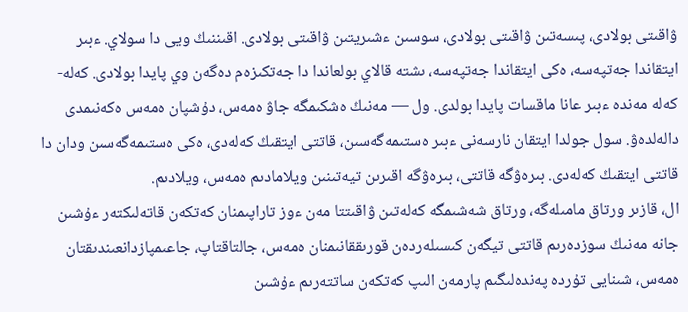ۋاقىتى بولادى، پىسەتىن ۋاقىتى بولادى، سوسىن ءشىريتىن ۋاقىتى بولادى. اقىننىڭ ويى دا سولاي. ءبىر ايتقاندا جەتپەسە، ەكى ايتقاندا جەتپەسە، ىشتە قالاي بولعاندا دا جەتكىزەم دەگەن وي پايدا بولادى. كەلە-كەلە مەندە ءبىر عانا ماقسات پايدا بولدى. ول — مەنىڭ ەشكىمگە جاۋ ەمەس، دۇشپان ەمەس ەكەنىمدى دالەلدەۋ. سول جولدا ايتقان نارسەنى ءبىر ەستىمەگەسىن، قاتتى ايتقىڭ كەلەدى، ەكى ەستىمەگەسىن ودان دا قاتتى ايتقىڭ كەلەدى. بىرەۋگە قاتتى، بىرەۋگە اقىرىن تيەتىنىن ويلامادىم ەمەس، ويلادىم.
ال، قازىر ورتاق مامىلەگە، ورتاق شەشىمگە كەلەتىن ۋاقىتتا مەن ءوز تاراپىمنان كەتكەن قاتەلىكتەر ءۇشىن جانە مەنىڭ سوزدەرىم قاتتى تيگەن كىسىلەردەن قورىققانىمنان ەمەس، جالتاقتاپ، جاعىمپازدانعىندىقتان ەمەس، شىنايى تۇردە پەندەلىگىم پارمەن الىپ كەتكەن ساتتەرىم ءۇشىن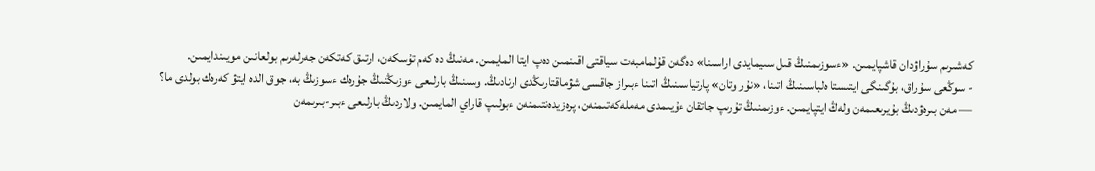كەشىرىم سۇراۋدان قاشپايمىن. «ءسوزىمنىڭ قىل سىيمايدى اراسىنا» دەگەن قۇلمامبەت سياقتى اقىنمىن دەپ ايتا المايمىن. مەنىڭ دە كەم تۇسكەن، ارتىق كەتكەن جەرلەرىم بولعانىن مويىندايمىن.
- سوڭعى سۇراق، بۇگىنگى ايتىستا ەلباسىنىڭ اتىنا، «نۇر وتان» پارتياسىنىڭ اتىنا ءبىراز جاقسى شۋماقتارىڭدى ارنادىڭ. وسىنىڭ بارلىعى ءوزىڭنىڭ جۇرەك ءسوزىڭ بە، جوق الدە ايتۋ كەرەك بولدى ما؟
— مەن بىرەۋدىڭ بۇيرىعىمەن ولەڭ ايتپايمىن. ءوزىمنىڭ تۇرىپ جاتقان ءۇيىمدى مەملەكەتىمنەن، پرەزيدەنتىمنەن ءبولىپ قاراي المايمىن. ولاردىڭ بارلىعى ءبىر-بىرىمەن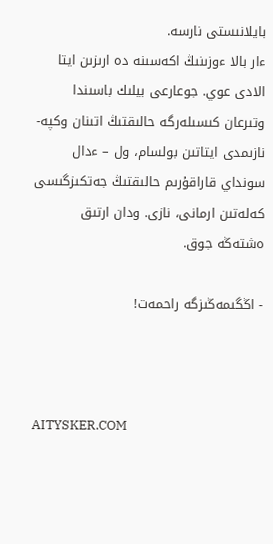بايلانىستى نارسە.
ءار بالا ءوزىنىڭ اكەسىنە دە ارىزىن ايتا الادى عوي. جوعارعى بيلىك باسىندا وتىرعان كىسىلەرگە حالىقتىڭ اتىنان وكپە-نازىمدى ايتاتىن بولسام، ول – ءدال سونداي قاراقۇرىم حالىقتىڭ جەتكىزگىسى كەلەتىن ارمانى، نازى. ودان ارتىق ەشتەڭە جوق.

- اڭگىمەڭىزگە راحمەت!



AITYSKER.COM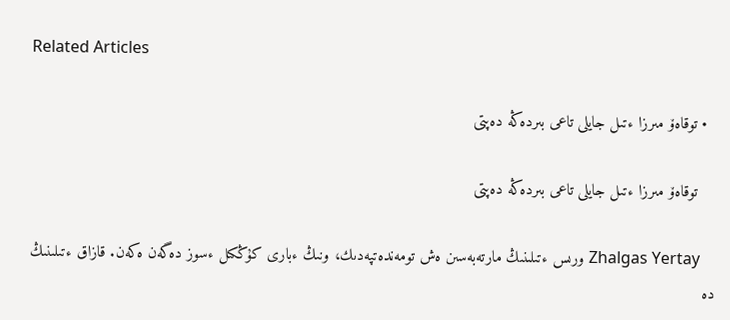Related Articles

  • توقاەۆ مىرزا ءتىل جايلى تاعى بىردەڭە دەپتى

    توقاەۆ مىرزا ءتىل جايلى تاعى بىردەڭە دەپتى

    Zhalgas Yertay ورىس ءتىلىنىڭ مارتەبەسىن ەش تومەندەتپەدىك، ونىڭ ءبارى كۇڭكىل ءسوز دەگەن ەكەن. قازاق ءتىلىنىڭ دە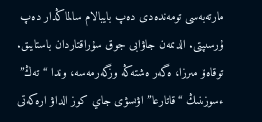مارتەبەسى تومەندەدى دەپ بايبالام سالماڭدار دەپ ۇرسىپتى. الدىمەن جاۋابى جوق سۇراقتاردان باستايىق. توقاەۆ مىرزا، ەگەر ەشتەڭە وزگەرمەسە، وندا “تەڭ” ءسوزىنىڭ “قاتارعا” اۋىسۋى جاي كوز الداۋ ارەكەتى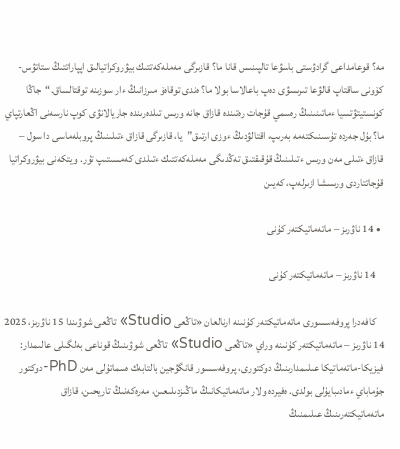مە؟ قوعامداعى گرادۋستى باسۋعا تالپىنىس قانا ما؟ قازىرگى مەملەكەتتىك بيۋروكراتيالىق اپپاراتتىڭ ستاتۋس-كۆونى ساقتاپ قالۋعا تىرىسۋى دەپ باعالاسا بولا ما؟ ەندى توقاەۆ مىرزانىڭ ءار سوزىنە توقتالساق.“جاڭا كونستيتۋتسيا ءماتىنىنىڭ رەسمي قۇجات رەتىندە قازاق جانە ورىس تىلدەرىندە جاريالانۋى كوپ نارسەنى اڭعارتپاي ما؟ بۇل جەردە تۇسىنىكتەمە بەرىپ، اقتالۋدىڭ ءوزى ارتىق”يا، قازىرگى قازاق ءتىلىنىڭ پروبلەماسى دا سول – قازاق ءتىلى مەن ورىس ءتىلىنىڭ قۇقىقتىق تەڭدىگى مەملەكەتتىك ءتىلدى كەمسىتىپ تۇر. ويتكەنى بيۋروكراتيا قۇجاتتاردى ورىسشا ازىرلەپ، كەيىن

  • 14 ناۋرىز – ماتەماتيكتەر كۇنى

    14 ناۋرىز – ماتەماتيكتەر كۇنى

    كافەدرا پروفەسسورى ماتەماتيكتەر كۇنىنە ارنالعان «تاڭعى Studio» تاڭعى شوۋىندا 15 ناۋرىز، 2025 14 ناۋرىز – ماتەماتيكتەر كۇنىنە وراي «تاڭعى Studio» تاڭعى شوۋىنىڭ قوناعى بەلگىلى عالىمدار: فيزيكا-ماتەماتيكا عىلىمدارىنىڭ دوكتورى، پروفەسسور قانگۋجين بالتابەك ەسماتۇلى مەن PhD-دوكتور جۇماباي ءمادىبايۇلى بولدى. ەفيردە ولار ماتەماتيكانىڭ ماڭىزدىلىعىن، مەرەكەنىڭ تاريحىن، قازاق ماتەماتيكتەرىنىڭ عىلىمنىڭ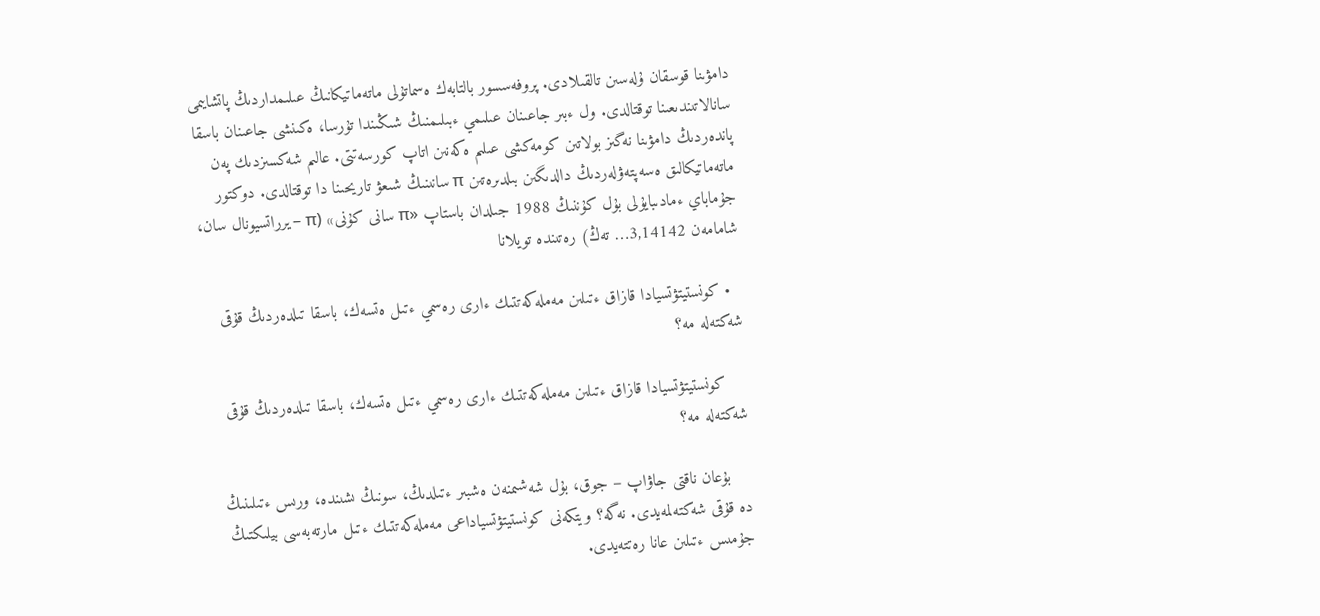دامۋىنا قوسقان ۇلەسىن تالقىلادى. پروفەسسور بالتابەك ەسماتۇلى ماتەماتيكانىڭ عىلىمداردىڭ پاتشايىمى سانالاتىندىعىنا توقتالدى. ول ءبىر جاعىنان عىلىمي ءبىلىمنىڭ شىڭىندا تۇرسا، ەكىنشى جاعىنان باسقا پاندەردىڭ دامۋىنا نەگىز بولاتىن كومەكشى عىلىم ەكەنىن اتاپ كورسەتتى. عالىم شەكسىزدىك پەن ماتەماتيكالىق ەسەپتەۋلەردىڭ دالدىگىن بىلدىرەتىن π سانىنىڭ شىعۋ تاريحىنا دا توقتالدى. دوكتور جۇماباي ءمادىبايۇلى بۇل كۇننىڭ 1988 جىلدان باستاپ «π سانى كۇنى» (π – يرراتسيونال سان، شامامەن 3,14142… تەڭ) رەتىندە تويلانا

  • كونستيتۋتسيادا قازاق ءتىلىن مەملەكەتتىك ءارى رەسمي ءتىل ەتسەك، باسقا تىلدەردىڭ قۇقى شەكتەلە مە؟

    كونستيتۋتسيادا قازاق ءتىلىن مەملەكەتتىك ءارى رەسمي ءتىل ەتسەك، باسقا تىلدەردىڭ قۇقى شەكتەلە مە؟

    بۇعان ناقتى جاۋاپ – جوق، بۇل شەشىمنەن ەشبىر ءتىلدىڭ، سونىڭ ىشىندە، ورىس ءتىلىنىڭ دە قۇقى شەكتەلمەيدى. نەگە؟ ويتكەنى كونستيتۋتسياداعى مەملەكەتتىك ءتىل مارتەبەسى بيلىكتىڭ جۇمىس ءتىلىن عانا رەتتەيدى.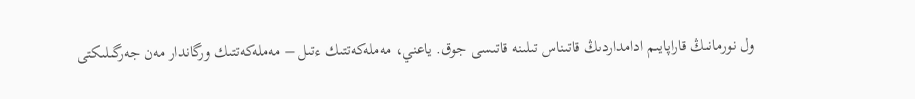ول نورمانىڭ قاراپايىم ادامداردىڭ قاتىناس تىلىنە قاتىسى جوق. ياعني، مەملەكەتتىك ءتىل – مەملەكەتتىك ورگاندار مەن جەرگىلىكتى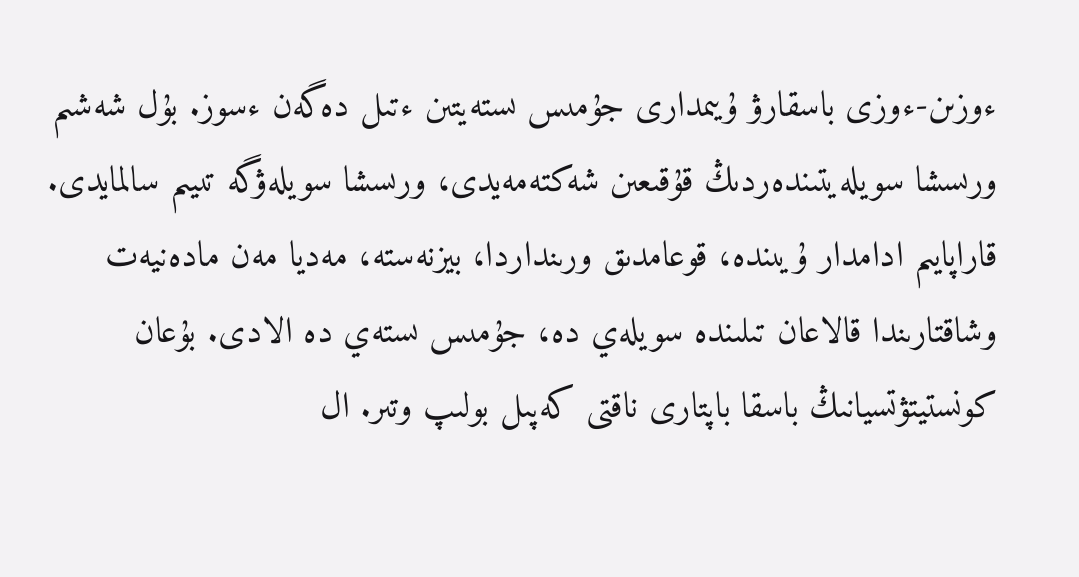ءوزىن-ءوزى باسقارۋ ۇيىمدارى جۇمىس ىستەيتىن ءتىل دەگەن ءسوز. بۇل شەشىم ورىسشا سويلەيتىندەردىڭ قۇقىعىن شەكتەمەيدى، ورىسشا سويلەۋگە تىيىم سالمايدى. قاراپايىم ادامدار ۇيىندە، قوعامدىق ورىنداردا، بيزنەستە، مەديا مەن مادەنيەت وشاقتارىندا قالاعان تىلىندە سويلەي دە، جۇمىس ىستەي دە الادى. بۇعان كونستيتۋتسيانىڭ باسقا باپتارى ناقتى كەپىل بولىپ وتىر. ال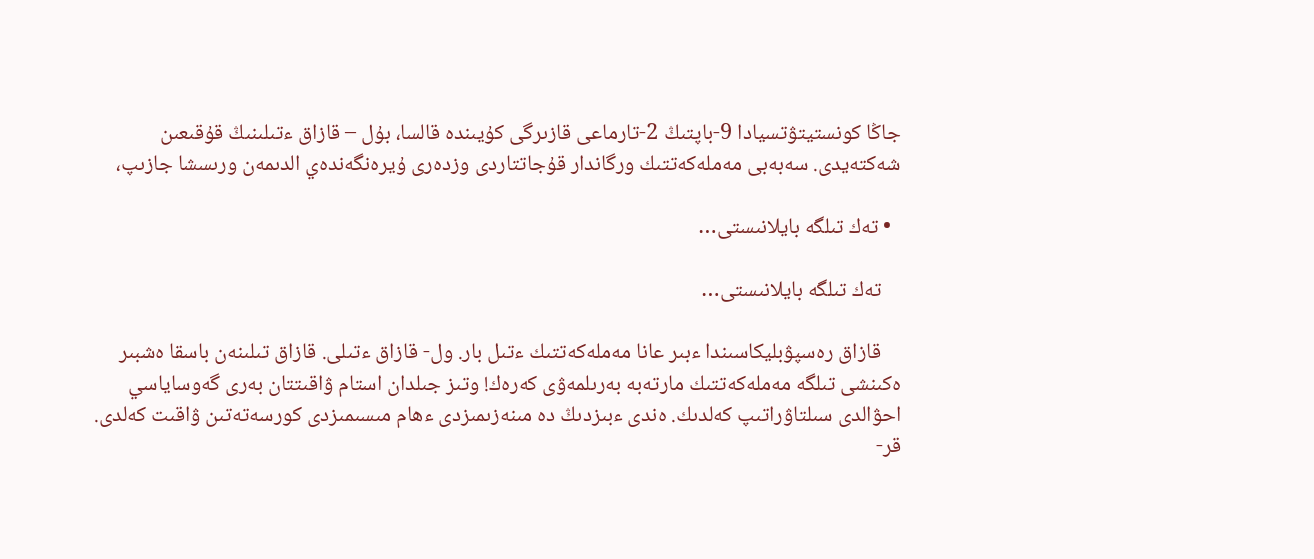جاڭا كونستيتۋتسيادا 9-باپتىڭ 2-تارماعى قازىرگى كۇيىندە قالسا، بۇل – قازاق ءتىلىنىڭ قۇقىعىن شەكتەيدى. سەبەبى مەملەكەتتىك ورگاندار قۇجاتتاردى وزدەرى ۇيرەنگەندەي الدىمەن ورىسشا جازىپ،

  • تەك تىلگە بايلانىستى…

    تەك تىلگە بايلانىستى…

    قازاق رەسپۋبليكاسىندا ءبىر عانا مەملەكەتتىك ءتىل بار. ول- قازاق ءتىلى. قازاق تىلىنەن باسقا ەشبىر ەكىنشى تىلگە مەملەكەتتىك مارتەبە بەرىلمەۋى كەرەك! وتىز جىلدان استام ۋاقىتتان بەرى گەوساياسي احۋالدى سىلتاۋراتىپ كەلدىك. ەندى ءبىزدىڭ دە مىنەزىمىزدى ءھام مىسىمىزدى كورسەتەتىن ۋاقىت كەلدى. قر-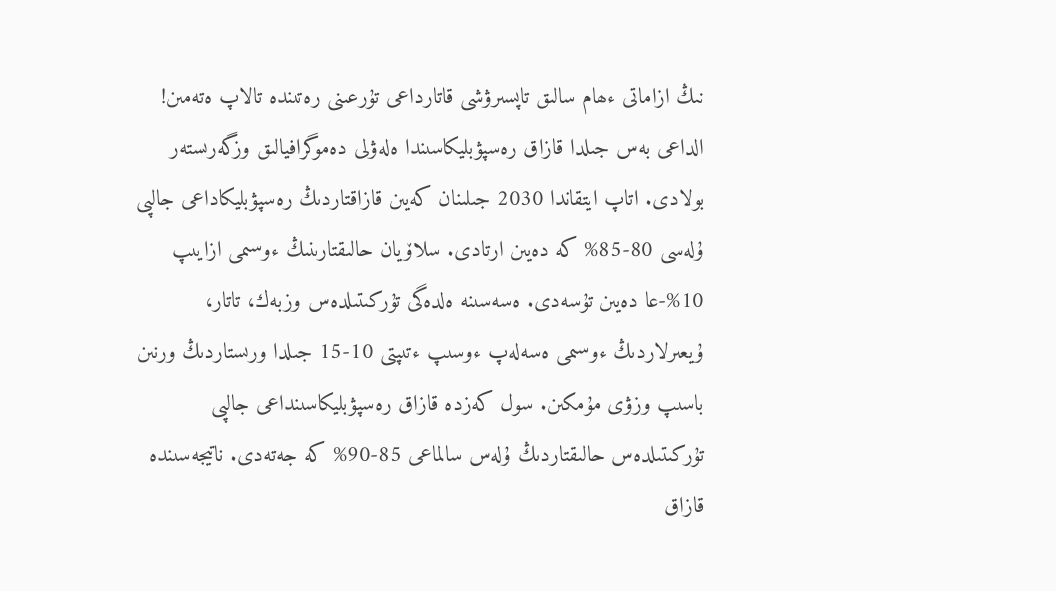نىڭ ازاماتى ءھام سالىق تاپسىرۋشى قاتارداعى تۇرعىنى رەتىندە تالاپ ەتەمىن! الداعى بەس جىلدا قازاق رەسپۋبليكاسىندا ەلەۋلى دەموگرافيالىق وزگەرىستەر بولادى. اتاپ ايتقاندا 2030 جىلىنان كەيىن قازاقتاردىڭ رەسپۋبليكاداعى جالپى ۇلەسى 80-85% كە دەيىن ارتادى. سلاۆيان حالىقتارىنىڭ ءوسىمى ازايىپ 10%-عا دەيىن تۇسەدى. ەسەسىنە ەلدەگى تۇركىتىلدەس وزبەك، تاتار، ۇيعىرلاردىڭ ءوسىمى ەسەلەپ ءوسىپ ءتىپتى 10-15 جىلدا ورىستاردىڭ ورنىن باسىپ وزۋى مۇمكىن. سول كەزدە قازاق رەسپۋبليكاسىنداعى جالپى تۇركىتىلدەس حالىقتاردىڭ ۇلەس سالماعى 85-90% كە جەتەدى. ناتيجەسىندە قازاق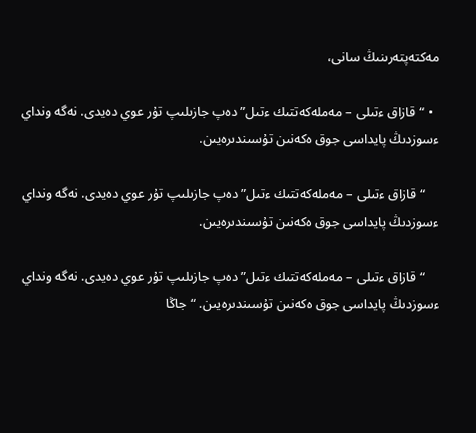مەكتەپتەرىنىڭ سانى،

  • “قازاق ءتىلى – مەملەكەتتىك ءتىل” دەپ جازىلىپ تۇر عوي دەيدى. نەگە ونداي ءسوزدىڭ پايداسى جوق ەكەنىن تۇسىندىرەيىن.

    “قازاق ءتىلى – مەملەكەتتىك ءتىل” دەپ جازىلىپ تۇر عوي دەيدى. نەگە ونداي ءسوزدىڭ پايداسى جوق ەكەنىن تۇسىندىرەيىن.

    “قازاق ءتىلى – مەملەكەتتىك ءتىل” دەپ جازىلىپ تۇر عوي دەيدى. نەگە ونداي ءسوزدىڭ پايداسى جوق ەكەنىن تۇسىندىرەيىن. “جاڭا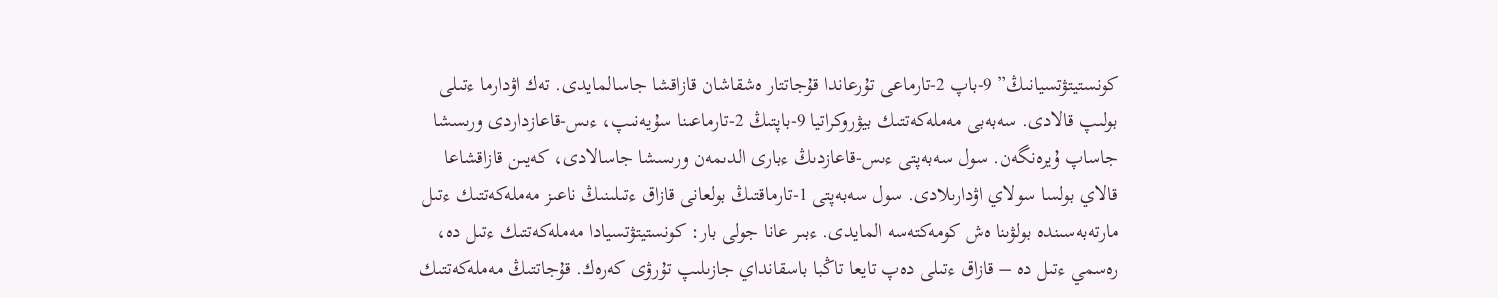كونستيتۋتسيانىڭ” 9-باپ 2-تارماعى تۇرعاندا قۇجاتتار ەشقاشان قازاقشا جاسالمايدى. تەك اۋدارما ءتىلى بولىپ قالادى. سەبەبى مەملەكەتتىك بيۋروكراتيا 9-باپتىڭ 2-تارماعىنا سۇيەنىپ، ءىس-قاعازداردى ورىسشا جاساپ ۇيرەنگەن. سول سەبەپتى ءىس-قاعازدىڭ ءبارى الدىمەن ورىسشا جاسالادى، كەيىن قازاقشاعا قالاي بولسا سولاي اۋدارىلادى. سول سەبەپتى 1-تارماقتىڭ بولعانى قازاق ءتىلىنىڭ ناعىز مەملەكەتتىك ءتىل مارتەبەسىندە بولۋىنا ەش كومەكتەسە المايدى. ءبىر عانا جولى بار: كونستيتۋتسيادا مەملەكەتتىك ءتىل دە، رەسمي ءتىل دە – قازاق ءتىلى دەپ تايعا تاڭبا باسقانداي جازىلىپ تۇرۋى كەرەك. قۇجاتتىڭ مەملەكەتتىك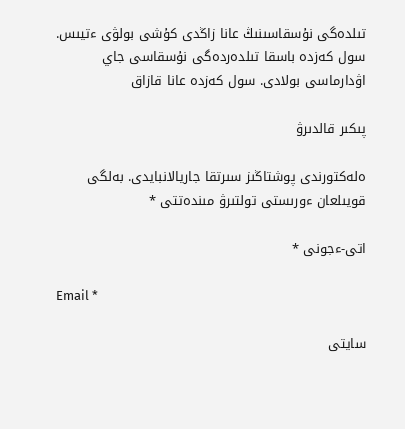تىلدەگى نۇسقاسىنىڭ عانا زاڭدى كۇشى بولۋى ءتيىس. سول كەزدە باسقا تىلدەردەگى نۇسقاسى جاي اۋدارماسى بولادى. سول كەزدە عانا قازاق

پىكىر قالدىرۋ

ەلەكتورندى پوشتاڭىز سىرتقا جاريالانبايدى. بەلگى قويىلعان ءورىستى تولتىرۋ مىندەتتى *

اتى-ءجونى *

Email *

سايتى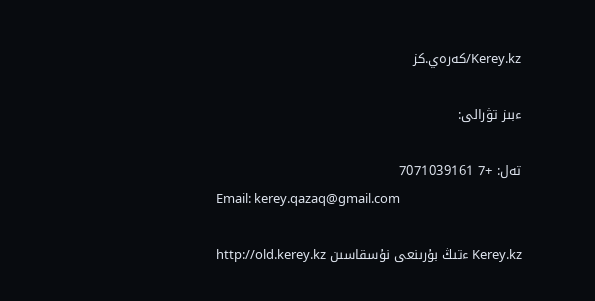Kerey.kz/كەرەي.كز

ءبىز تۋرالى:

تەل: +7 7071039161
Email: kerey.qazaq@gmail.com

Kerey.kz ءتىڭ بۇرىنعى نۇسقاسىن http://old.kerey.kz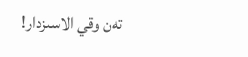تەن وقي الاسىزدار!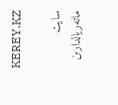KEREY.KZ

سايت ماتەريالدارىن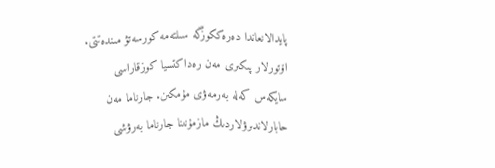پايدالانعاندا دەرەككوزگە سىلتەمە كورسەتۋ مىندەتتى. اۆتورلار پىكىرى مەن رەداكتسيا كوزقاراسى سايكەس كەلە بەرمەۋى مۇمكىن. جارناما مەن حابارلاندىرۋلاردىڭ مازمۇنىنا جارناما بەرۋشى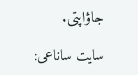جاۋاپتى.

سايت ساناعى: